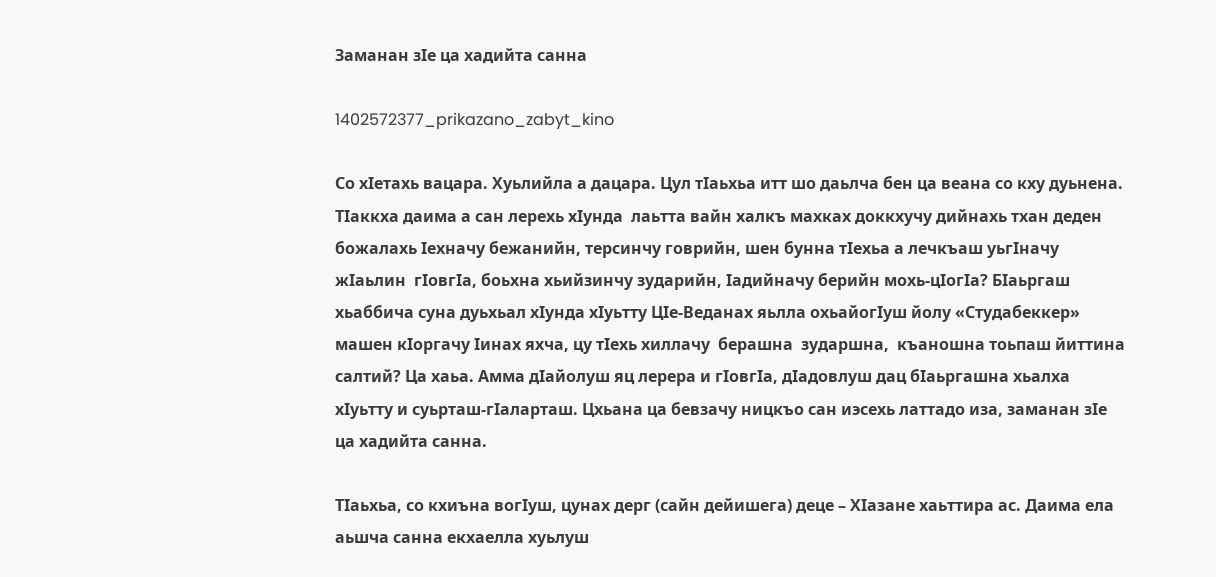Заманан зIе ца хадийта санна

1402572377_prikazano_zabyt_kino

Со хIетахь вацара. Хуьлийла а дацара. Цул тIаьхьа итт шо даьлча бен ца веана со кху дуьнена. ТIаккха даима а сан лерехь хIунда  лаьтта вайн халкъ махках доккхучу дийнахь тхан деден божалахь Iехначу бежанийн, терсинчу говрийн, шен бунна тIехьа а лечкъаш уьгIначу жIаьлин  гIовгIа, боьхна хьийзинчу зударийн, Iадийначу берийн мохь-цIогIа? БIаьргаш хьаббича суна дуьхьал хIунда хIуьтту ЦIе-Веданах яьлла охьайогIуш йолу «Студабеккер» машен кIоргачу Iинах яхча, цу тIехь хиллачу  берашна  зударшна,  къаношна тоьпаш йиттина салтий? Ца хаьа. Амма дIайолуш яц лерера и гIовгIа, дIадовлуш дац бIаьргашна хьалха  хIуьтту и суьрташ-гIаларташ. Цхьана ца бевзачу ницкъо сан иэсехь латтадо иза, заманан зIе ца хадийта санна.

ТIаьхьа, со кхиъна вогIуш, цунах дерг (сайн дейишега) деце – ХIазане хаьттира ас. Даима ела аьшча санна екхаелла хуьлуш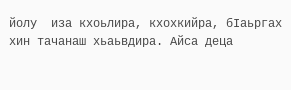йолу  иза кхоьлира, кхохкийра, бIаьргах хин тачанаш хьаьвдира. Айса деца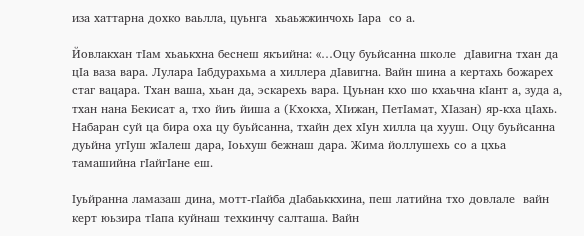иза хаттарна дохко ваьлла, цуьнга  хьаьжжинчохь Iара  со а.

Йовлакхан тIам хьаькхна беснеш якъийна: «…Оцу буьйсанна школе  дIавигна тхан да цIа ваза вара. Лулара Iабдурахьма а хиллера дIавигна. Вайн шина а кертахь божарех стаг вацара. Тхан ваша, хьан да, эскарехь вара. Цуьнан кхо шо кхаьчна кIант а, зуда а, тхан нана Бекисат а, тхо йиъ йиша а (Кхокха, ХIижан, ПетIамат, ХIазан) яр-кха цIахь. Набаран суй ца бира оха цу буьйсанна, тхайн дех хIун хилла ца хууш. Оцу буьйсанна дуьйна угIуш жIалеш дара, Iоьхуш бежнаш дара. Жима йоллушехь со а цхьа тамашийна гIайгIане еш.

Iуьйранна ламазаш дина, мотт-гIайба дIабаьккхина, пеш латийна тхо довлале  вайн керт юьзира тIапа куйнаш техкинчу салташа. Вайн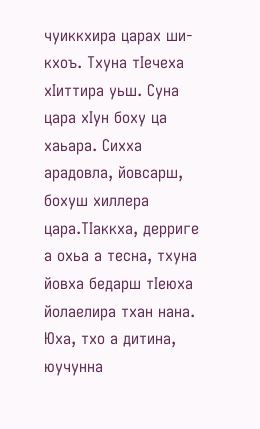чуиккхира царах ши-кхоъ. Тхуна тIечеха хIиттира уьш. Суна цара хIун боху ца хаьара. Сихха арадовла, йовсарш, бохуш хиллера цара.ТIаккха, дерриге а охьа а тесна, тхуна йовха бедарш тIеюха йолаелира тхан нана. Юха, тхо а дитина,  юучунна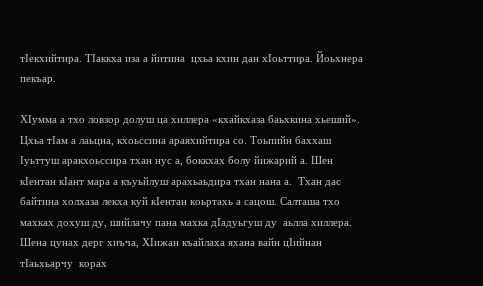тIекхийтира. ТIаккха иза а йитина  цхьа кхин дан хIоьттира. Йоьхнера пекъар.

ХIумма а тхо ловзор долуш ца хиллера «кхайкхаза баьхкина хьеший». Цхьа тIам а лаьцна, кхоьссина араяхийтира со. Тоьпийн баххаш Iуьттуш аракхоьссира тхан нус а, боккхах болу йижарий а. Шен кIентан кIант мара а къуьйлуш арахьаьдира тхан нана а.  Тхан дас байтина холхаза лекха куй кIентан коьртахь а сацош. Салташа тхо махках дохуш ду, шийлачу пана махка дIадуьгуш ду  аьлла хиллера. Шена цунах дерг хиъча, ХIижан къайлаха яхана вайн цIийнан тIаьхьарчу  корах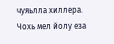чуяьлла хиллера. Чохь мел йолу еза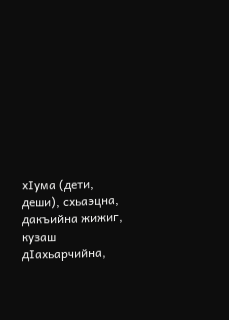хIума (дети, деши), схьаэцна,  дакъийна жижиг, кузаш дIахьарчийна,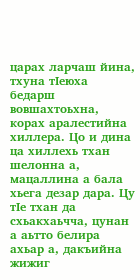царах ларчаш йина, тхуна тIеюха бедарш вовшахтоьхна, корах аралестийна хиллера. Цо и дина ца хиллехь тхан шелонна а, мацаллина а бала хьега дезар дара. Цу тIе тхан да схьакхаьчча, цунан а аьтто белира ахьар а, дакъийна жижиг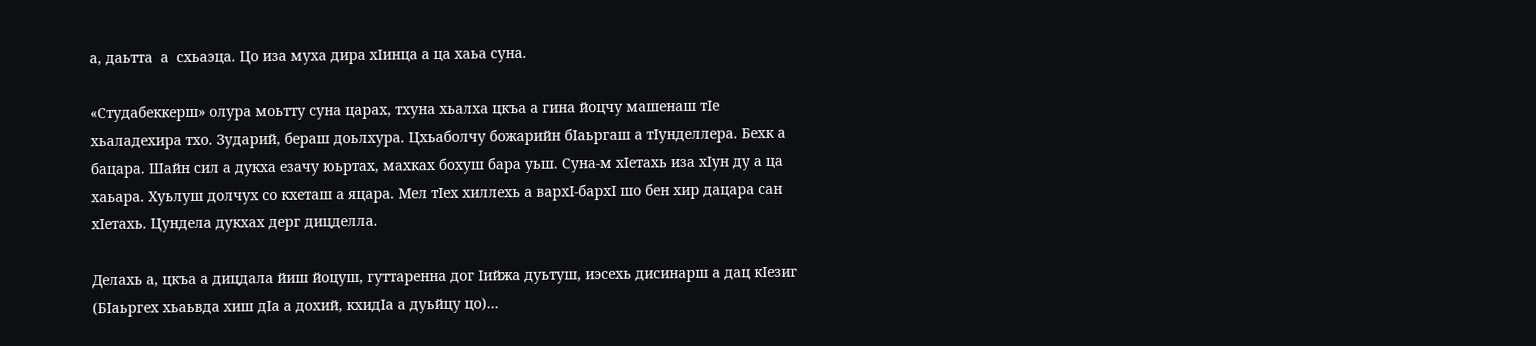а, даьтта  а  схьаэца. Цо иза муха дира хIинца а ца хаьа суна.

«Студабеккерш» олура моьтту суна царах, тхуна хьалха цкъа а гина йоцчу машенаш тIе хьаладехира тхо. Зударий, бераш доьлхура. Цхьаболчу божарийн бIаьргаш а тIунделлера. Бехк а бацара. Шайн сил а дукха езачу юьртах, махках бохуш бара уьш. Суна-м хIетахь иза хIун ду а ца хаьара. Хуьлуш долчух со кхеташ а яцара. Мел тIех хиллехь а вархI-бархI шо бен хир дацара сан хIетахь. Цундела дукхах дерг дицделла.

Делахь а, цкъа а дицдала йиш йоцуш, гуттаренна дог Iийжа дуьтуш, иэсехь дисинарш а дац кIезиг (БIаьргех хьаьвда хиш дIа а дохий, кхидIа а дуьйцу цо)…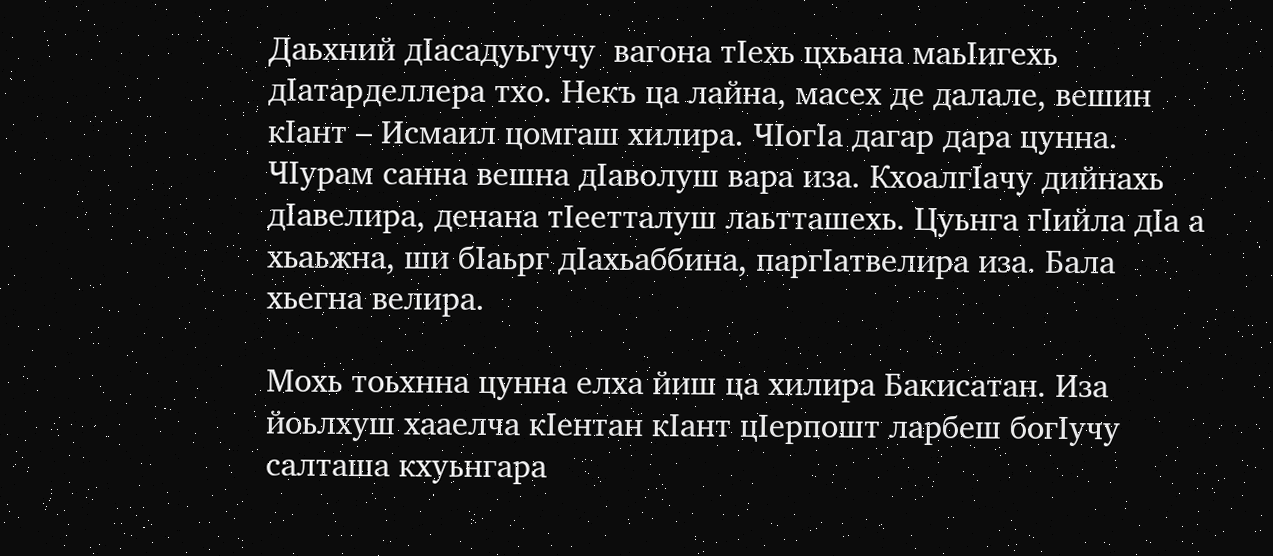Даьхний дIасадуьгучу  вагона тIехь цхьана маьIигехь дIатарделлера тхо. Некъ ца лайна, масех де далале, вешин кIант – Исмаил цомгаш хилира. ЧIогIа дагар дара цунна. ЧIурам санна вешна дIаволуш вара иза. КхоалгIачу дийнахь дIавелира, денана тIеетталуш лаьтташехь. Цуьнга гIийла дIа а хьаьжна, ши бIаьрг дIахьаббина, паргIатвелира иза. Бала хьегна велира.

Мохь тоьхнна цунна елха йиш ца хилира Бакисатан. Иза йоьлхуш хааелча кIентан кIант цIерпошт ларбеш богIучу салташа кхуьнгара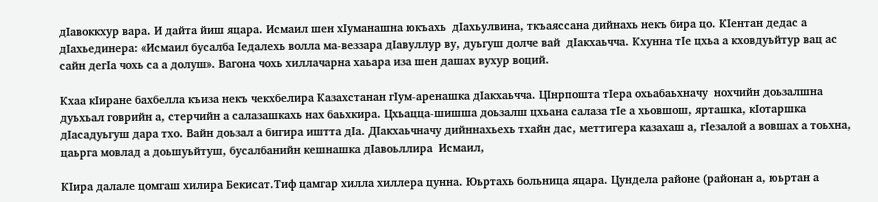дIавоккхур вара. И дайта йиш яцара. Исмаил шен хIуманашна юкъахь  дIахьулвина, ткъаяссана дийнахь некъ бира цо. КIентан дедас а дIахьединера: «Исмаил бусалба Iедалехь волла ма-веззара дIавуллур ву, дуьгуш долче вай  дIакхаьчча. Кхунна тIе цхьа а кховдуьйтур вац ас сайн дегIа чохь са а долуш». Вагона чохь хиллачарна хаьара иза шен дашах вухур воций.

Кхаа кIиране бахбелла къиза некъ чекхбелира Казахстанан гIум-аренашка дIакхаьчча. ЦIнрпошта тIера охьабаьхначу  нохчийн доьзалшна дуьхьал говрийн а, стерчийн а салазашкахь нах баьхкира. Цхьацца-шишша доьзалш цхьана салаза тIе а хьовшош, ярташка, кIотаршка дIасадуьгуш дара тхо. Вайн доьзал а бигира иштта дIа. ДIакхаьчначу дийннахьехь тхайн дас, меттигера казахаш а, гIезалой а вовшах а тоьхна, цаьрга мовлад а доьшуьйтуш, бусалбанийн кешнашка дIавоьллира  Исмаил,

КIира далале цомгаш хилира Бекисат.Тиф цамгар хилла хиллера цунна. Юьртахь больница яцара. Цундела районе (районан а, юьртан а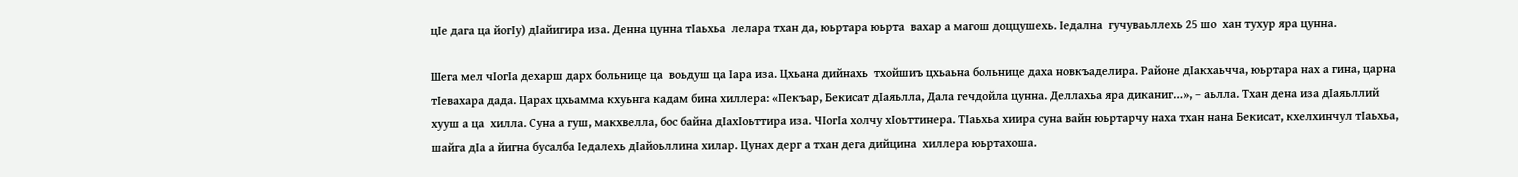цIе дага ца йогIу) дIайигира иза. Денна цунна тIаьхьа  лелара тхан да, юьртара юьрта  вахар а магош доццушехь. Iедална  гучуваьллехь 25 шо  хан тухур яра цунна.

Шега мел чIогIа дехарш дарх больнице ца  воьдуш ца Iара иза. Цхьана дийнахь  тхойшиъ цхьаьна больнице даха новкъаделира. Районе дIакхаьчча, юьртара нах а гина, царна тIевахара дада. Царах цхьамма кхуьнга кадам бина хиллера: «Пекъар, Бекисат дIаяьлла, Дала гечдойла цунна. Деллахьа яра диканиг…», – аьлла. Тхан дена иза дIаяьллий хууш а ца  хилла. Суна а гуш, макхвелла, бос байна дIахIоьттира иза. ЧIогIа холчу хIоьттинера. ТIаьхьа хиира суна вайн юьртарчу наха тхан нана Бекисат, кхелхинчул тIаьхьа, шайга дIа а йигна бусалба Iедалехь дIайоьллина хилар. Цунах дерг а тхан дега дийцина  хиллера юьртахоша.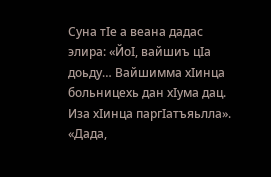Суна тIе а веана дадас элира: «ЙоI, вайшиъ цIа доьду… Вайшимма хIинца  больницехь дан хIума дац. Иза хIинца паргIатъяьлла». «Дада,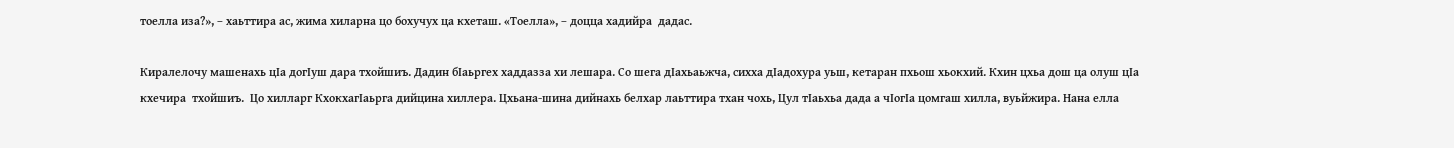тоелла иза?», – хаьттира ас, жима хиларна цо бохучух ца кхеташ. «Тоелла», – доцца хадийра  дадас.

Киралелочу машенахь цIа догIуш дара тхойшиъ. Дадин бIаьргех хаддазза хи лешара. Со шега дIахьаьжча, сихха дIадохура уьш, кетаран пхьош хьокхий. Кхин цхьа дош ца олуш цIа  кхечира  тхойшиъ.  Цо хилларг КхокхагIаьрга дийцина хиллера. Цхьана-шина дийнахь белхар лаьттира тхан чохь, Цул тIаьхьа дада а чIогIа цомгаш хилла, вуьйжира. Нана елла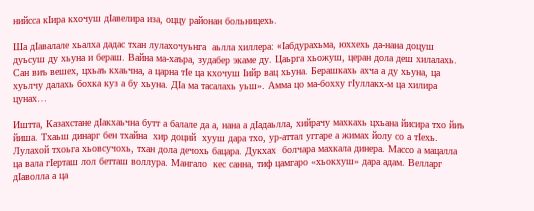нийсса кIира кхочуш дIавелира иза, оццу районан больницехь.

Ша дIавалале хьалха дадас тхан лулахочуьнга  аьлла хиллера: «Iабдурахьма, юххехь да-нана доцуш дуьсуш ду хьуна и бераш. Вайна ма-хаъра, зудабер экаме ду. Цаьрга хьожуш, церан дола деш хилалахь. Сан виъ вешех, цхьаъ кхаьчна, а царна тIе ца кхочуш Iийр вац хьуна. Берашкахь ахча а ду хьуна, ца хуьлчу далахь бохка куз а бу хьуна. ДIа ма тасалахь уьш». Амма цо ма-бохху гIуллакх-м ца хилира цунах…

Иштта, Казахстане дIакхаьчна бутт а балале да а, нана а дIадаьлла, хийрачу махкахь цхьана йисира тхо йиъ йиша. Тхаьш динарг бен тхайна  хир доций  хууш дара тхо, ур-аттал уггаре а жимах йолу со а тIехь. Лулахой тхоьга хьовсучохь, тхан дола дечохь бацара. Дукхах  болчара махкала динера. Массо а мацалла ца вала гIерташ лол бетташ воллура. Мангало  кес санна, тиф цамгаро «хьокхуш» дара адам. Велларг дIаволла а ца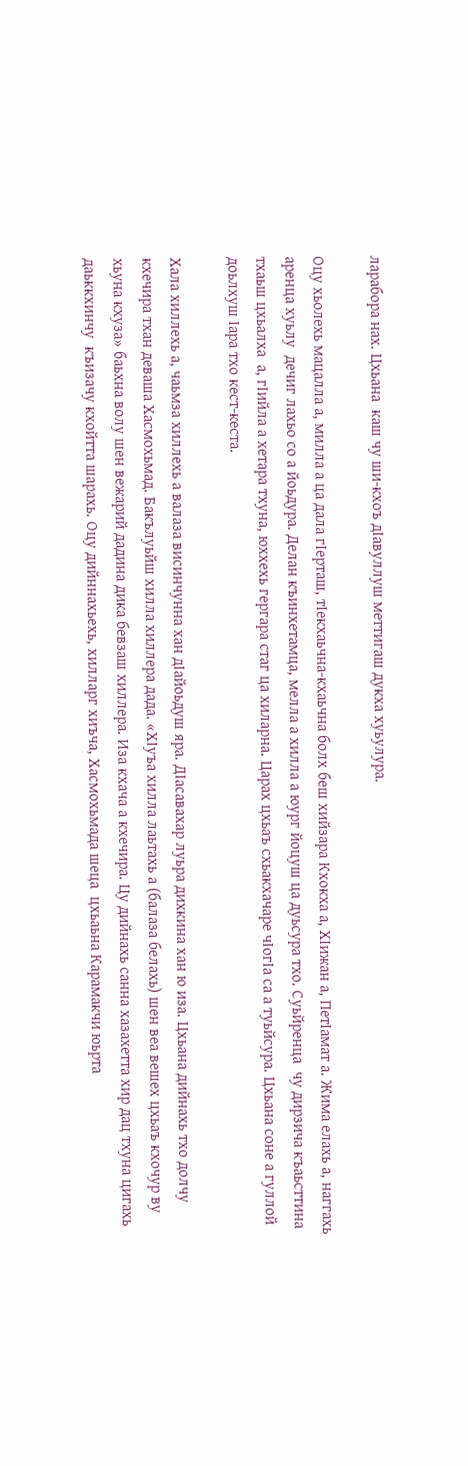ларабора нах. Цхьана  каш чу ши-кхоъ дIавуллуш меттигаш дукха хуьулура.

Оцу хьолехь мацалла а, милла а ца дала гIерташ, тIекхаьчна-кхаьчна болх беш хийзара Кхокха а, ХIижан а, ПетIамат а. Жима елахь а, наггахь аренца хуьлу  дечиг лахьо со а йоьдура. Делан къинхетамца, мелла а хилла а юург йоцуш ца дуьсура тхо. Суьйренца  чу дирзича къаьсттина тхаьш цхьалха  а, гIийла а хетара тхуна, юххехь гергара стаг ца хиларна. Царах цхьаъ схьакхачаре чIогIа са а туьйсура. Цхьана соне а гуллой доьлхуш Iара тхо кест-кеста.

Хала хиллехь а, чаьмза хиллехь а валаза висинчунна хан дIайоьдуш яра. ДIасавахар луьра дихкина хан ю иза. Цхьана дийнахь тхо долчу кхечира тхан деваша Хасмохьмад. Бакълуьйш хилла хиллера дада. «ХIуъа хилла лаьтахь а (балаза белахь) шен веа вешех цхьаъ кхочур ву хьуна кхуза» баьхна волу шен вежарий дадина дика бевзаш хиллера. Иза кхача а кхечира. Цу дийнахь санна хазахетта хир дац тхуна цигахь даьккхинчу  къизачу кхойтта шарахь. Оцу дийннахьехь, хилларг хиъча, Хасмохьмада шеца  цхьаьна Карамакчи юьрта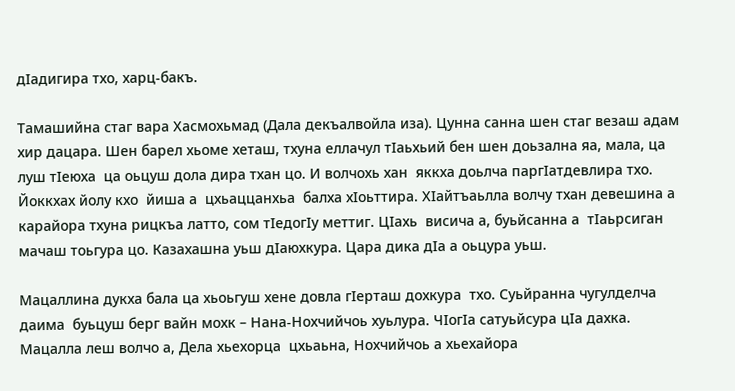дIадигира тхо, харц-бакъ.

Тамашийна стаг вара Хасмохьмад (Дала декъалвойла иза). Цунна санна шен стаг везаш адам хир дацара. Шен барел хьоме хеташ, тхуна еллачул тIаьхьий бен шен доьзална яа, мала, ца луш тIеюха  ца оьцуш дола дира тхан цо. И волчохь хан  яккха доьлча паргIатдевлира тхо. Йоккхах йолу кхо  йиша а  цхьаццанхьа  балха хIоьттира. ХIайтъаьлла волчу тхан девешина а карайора тхуна рицкъа латто, сом тIедогIу меттиг. ЦIахь  висича а, буьйсанна а  тIаьрсиган мачаш тоьгура цо. Казахашна уьш дIаюхкура. Цара дика дIа а оьцура уьш.

Мацаллина дукха бала ца хьоьгуш хене довла гIерташ дохкура  тхо. Суьйранна чугулделча даима  буьцуш берг вайн мохк – Нана-Нохчийчоь хуьлура. ЧIогIа сатуьйсура цIа дахка. Мацалла леш волчо а, Дела хьехорца  цхьаьна, Нохчийчоь а хьехайора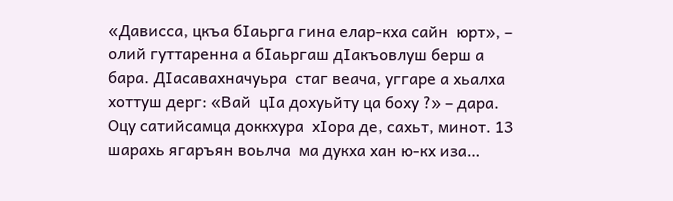«Дависса, цкъа бIаьрга гина елар-кха сайн  юрт», – олий гуттаренна а бIаьргаш дIакъовлуш берш а бара. ДIасавахначуьра  стаг веача, уггаре а хьалха  хоттуш дерг: «Вай  цIа дохуьйту ца боху ?» – дара. Оцу сатийсамца доккхура  хIора де, сахьт, минот. 13 шарахь ягаръян воьлча  ма дукха хан ю-кх иза…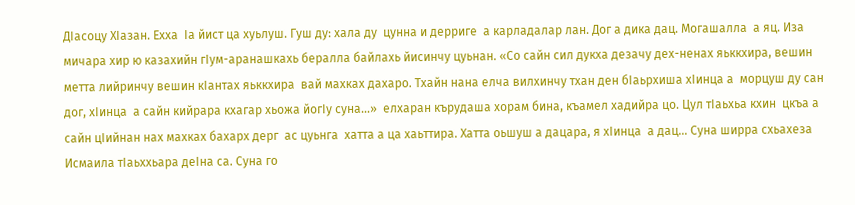ДIасоцу ХIазан. Ехха  Iа йист ца хуьлуш. Гуш ду: хала ду  цунна и дерриге  а карладалар лан. Дог а дика дац. Могашалла  а яц. Иза мичара хир ю казахийн гIум-аранашкахь бералла байлахь йисинчу цуьнан. «Со сайн сил дукха дезачу дех-ненах яьккхира, вешин метта лийринчу вешин кIантах яьккхира  вай махках дахаро. Тхайн нана елча вилхинчу тхан ден бIаьрхиша хIинца а  морцуш ду сан дог, хIинца  а сайн кийрара кхагар хьожа йогIу суна…»  елхаран кърудаша хорам бина, къамел хадийра цо. Цул тIаьхьа кхин  цкъа а сайн цIийнан нах махках бахарх дерг  ас цуьнга  хатта а ца хаьттира. Хатта оьшуш а дацара, я хIинца  а дац… Суна ширра схьахеза Исмаила тIаьххьара деIна са. Суна го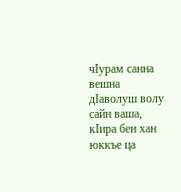чIурам санна  вешна дIаволуш волу  сайн ваша, кIира бен хан юккъе ца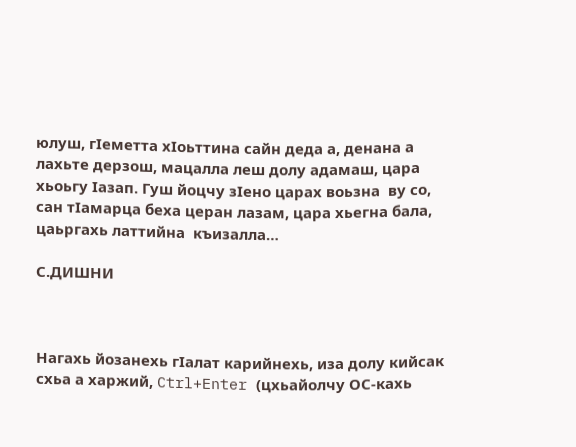юлуш, гIеметта хIоьттина сайн деда а, денана а лахьте дерзош, мацалла леш долу адамаш, цара хьоьгу Iазап. Гуш йоцчу зIено царах воьзна  ву со, сан тIамарца беха церан лазам, цара хьегна бала, цаьргахь латтийна  къизалла…

С.ДИШНИ



Нагахь йозанехь гIалат карийнехь, иза долу кийсак схьа а харжий, Ctrl+Enter (цхьайолчу ОС-кахь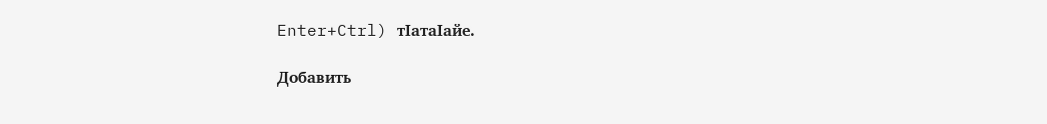Enter+Ctrl) тIатаIайе.

Добавить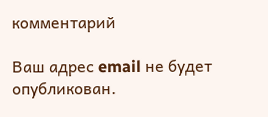комментарий

Ваш адрес email не будет опубликован.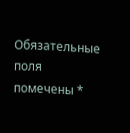Обязательные поля помечены *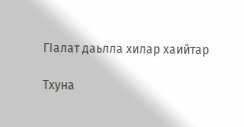ГIалат даьлла хилар хаийтар

Тхуна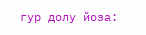гур долу йоза: